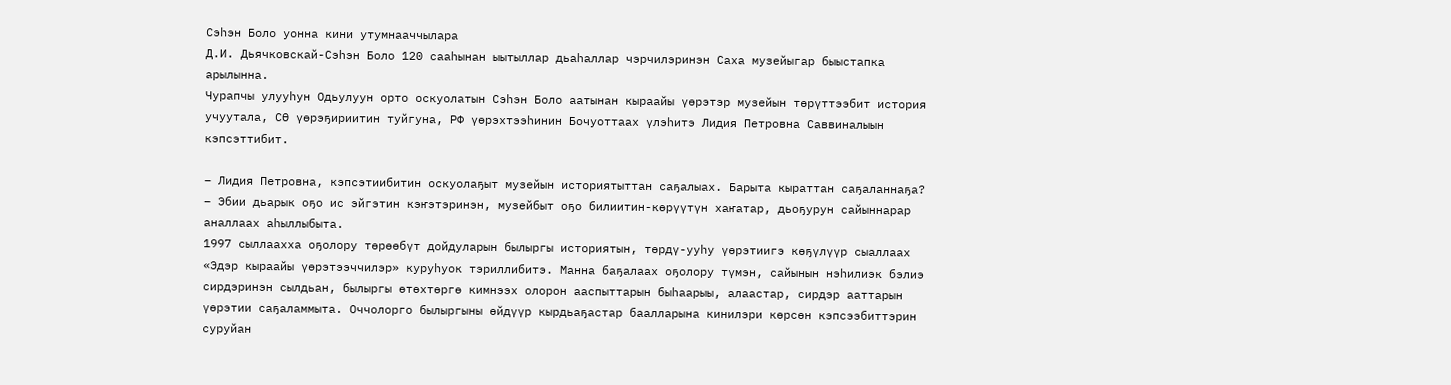Сэһэн Боло уонна кини утумнааччылара
Д.И. Дьячковскай-Сэһэн Боло 120 сааһынан ыытыллар дьаһаллар чэрчилэринэн Саха музейыгар быыстапка арылынна.
Чурапчы улууһун Одьулуун орто оскуолатын Сэһэн Боло аатынан кыраайы үөрэтэр музейын төрүттээбит история учуутала, СӨ үөрэҕириитин туйгуна, РФ үөрэхтээһинин Бочуоттаах үлэһитэ Лидия Петровна Саввиналыын кэпсэттибит.

– Лидия Петровна, кэпсэтиибитин оскуолаҕыт музейын историятыттан саҕалыах. Барыта кыраттан саҕаланнаҕа?
– Эбии дьарык оҕо ис эйгэтин кэҥэтэринэн, музейбыт оҕо билиитин-көрүүтүн хаҥатар, дьоҕурун сайыннарар аналлаах аһыллыбыта.
1997 сыллаахха оҕолору төрөөбүт дойдуларын былыргы историятын, төрдү-ууһу үөрэтиигэ көҕүлүүр сыаллаах «Эдэр кыраайы үөрэтээччилэр» куруһуок тэриллибитэ. Манна баҕалаах оҕолору түмэн, сайынын нэһилиэк бэлиэ сирдэринэн сылдьан, былыргы өтөхтөргө кимнээх олорон ааспыттарын быһаарыы, алаастар, сирдэр ааттарын үөрэтии саҕаламмыта. Оччолорго былыргыны өйдүүр кырдьаҕастар баалларына кинилэри көрсөн кэпсээбиттэрин суруйан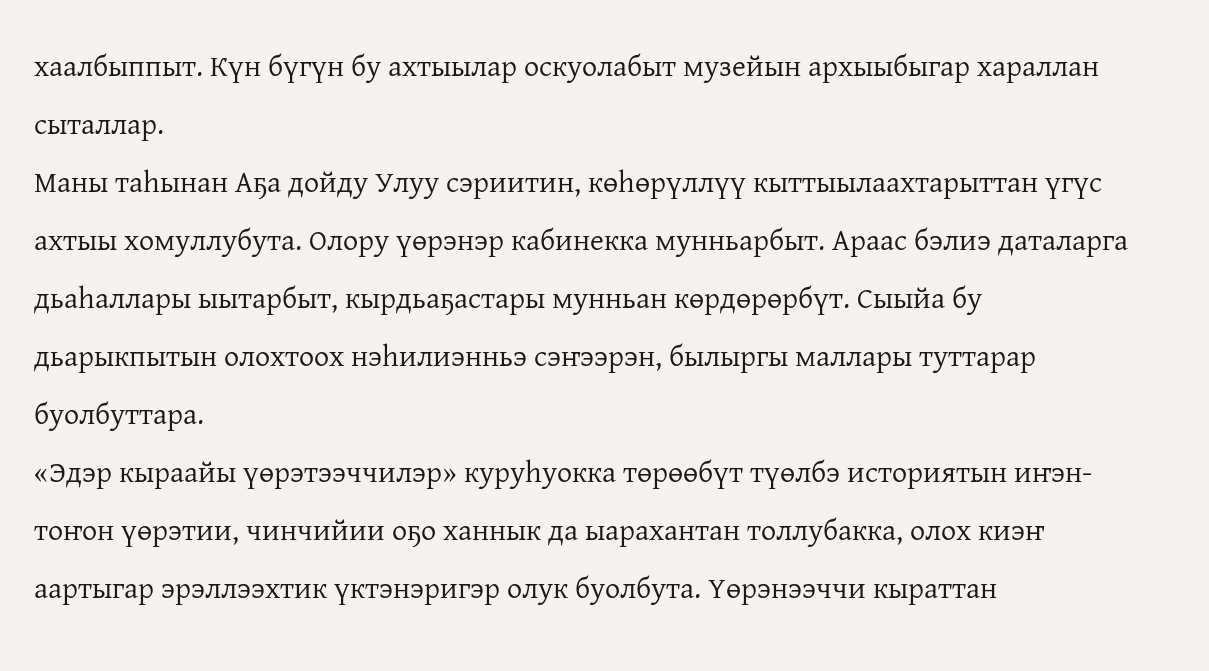хаалбыппыт. Күн бүгүн бу ахтыылар оскуолабыт музейын архыыбыгар хараллан сыталлар.
Маны таһынан Аҕа дойду Улуу сэриитин, көһөрүллүү кыттыылаахтарыттан үгүс ахтыы хомуллубута. Олору үөрэнэр кабинекка мунньарбыт. Араас бэлиэ даталарга дьаһаллары ыытарбыт, кырдьаҕастары мунньан көрдөрөрбүт. Сыыйа бу дьарыкпытын олохтоох нэһилиэнньэ сэҥээрэн, былыргы маллары туттарар буолбуттара.
«Эдэр кыраайы үөрэтээччилэр» куруһуокка төрөөбүт түөлбэ историятын иҥэн-тоҥон үөрэтии, чинчийии оҕо ханнык да ыарахантан толлубакка, олох киэҥ аартыгар эрэллээхтик үктэнэригэр олук буолбута. Үөрэнээччи кыраттан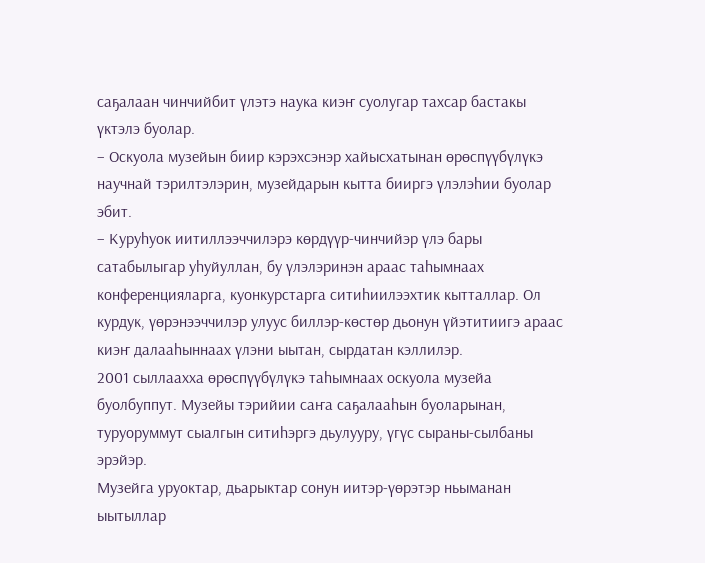саҕалаан чинчийбит үлэтэ наука киэҥ суолугар тахсар бастакы үктэлэ буолар.
– Оскуола музейын биир кэрэхсэнэр хайысхатынан өрөспүүбүлүкэ научнай тэрилтэлэрин, музейдарын кытта бииргэ үлэлэһии буолар эбит.
– Куруһуок иитиллээччилэрэ көрдүүр-чинчийэр үлэ бары сатабылыгар уһуйуллан, бу үлэлэринэн араас таһымнаах конференцияларга, куонкурстарга ситиһиилээхтик кытталлар. Ол курдук, үөрэнээччилэр улуус биллэр-көстөр дьонун үйэтитиигэ араас киэҥ далааһыннаах үлэни ыытан, сырдатан кэллилэр.
2001 сыллаахха өрөспүүбүлүкэ таһымнаах оскуола музейа буолбуппут. Музейы тэрийии саҥа саҕалааһын буоларынан, туруоруммут сыалгын ситиһэргэ дьулууру, үгүс сыраны-сылбаны эрэйэр.
Музейга уруоктар, дьарыктар сонун иитэр-үөрэтэр ньыманан ыытыллар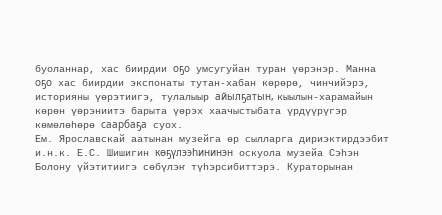буоланнар, хас биирдии оҕо умсугуйан туран үөрэнэр. Манна оҕо хас биирдии экспонаты тутан-хабан көрөрө, чинчийэрэ, историяны үөрэтиигэ, тулалыыр айылҕатын, кыылын-харамайын көрөн үөрэниитэ барыта үөрэх хаачыстыбата үрдүүрүгэр көмөлөһөрө саарбаҕа суох.
Ем. Ярославскай аатынан музейга өр сылларга дириэктирдээбит и.н.к. Е.С. Шишигин көҕүлээһининэн оскуола музейа Сэһэн Болону үйэтитиигэ сөбүлэҥ түһэрсибиттэрэ. Кураторынан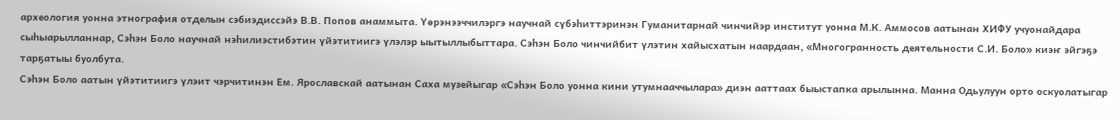археология уонна этнография отделын сэбиэдиссэйэ В.В. Попов анаммыта. Үөрэнээччилэргэ научнай сүбэһиттэринэн Гуманитарнай чинчийэр институт уонна М.К. Аммосов аатынан ХИФУ учуонайдара сыһыарылланнар, Сэһэн Боло научнай нэһилиэстибэтин үйэтитиигэ үлэлэр ыытыллыбыттара. Сэһэн Боло чинчийбит үлэтин хайысхатын наардаан, «Многогранность деятельности С.И. Боло» киэҥ эйгэҕэ тарҕатыы буолбута.
Сэһэн Боло аатын үйэтитиигэ үлэит чэрчитинэн Ем. Ярославскай аатынан Саха музейыгар «Сэһэн Боло уонна кини утумнааччылара» диэн ааттаах быыстапка арылынна. Манна Одьулуун орто оскуолатыгар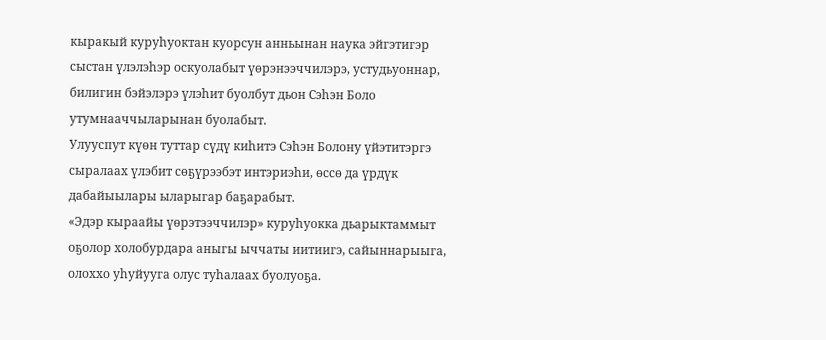кыракый куруһуоктан куорсун анньынан наука эйгэтигэр сыстан үлэлэһэр оскуолабыт үөрэнээччилэрэ, устудьуоннар, билигин бэйэлэрэ үлэһит буолбут дьон Сэһэн Боло утумнааччыларынан буолабыт.
Улууспут күөн туттар сүдү киһитэ Сэһэн Болону үйэтитэргэ сыралаах үлэбит сөҕүрээбэт интэриэһи, өссө да үрдүк дабайыылары ыларыгар баҕарабыт.
«Эдэр кыраайы үөрэтээччилэр» куруһуокка дьарыктаммыт оҕолор холобурдара аныгы ыччаты иитиигэ, сайыннарыыга, олоххо уһуйууга олус туһалаах буолуоҕа.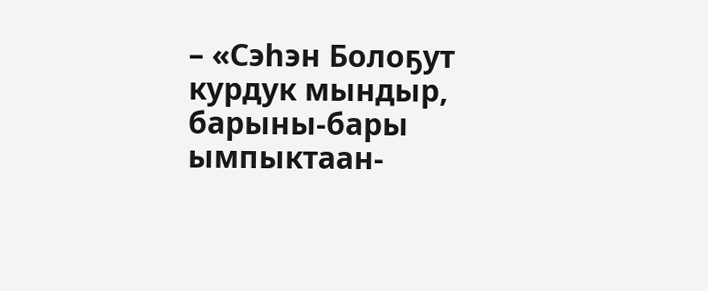– «Сэһэн Болоҕут курдук мындыр, барыны-бары ымпыктаан-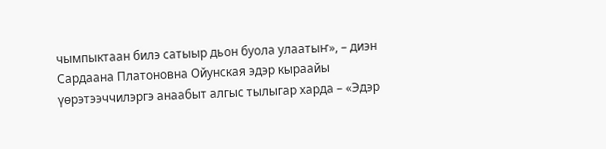чымпыктаан билэ сатыыр дьон буола улаатыҥ», – диэн Сардаана Платоновна Ойунская эдэр кыраайы үөрэтээччилэргэ анаабыт алгыс тылыгар харда – «Эдэр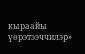кыраайы үөрэтээччилэр»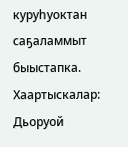куруһуоктан саҕаламмыт быыстапка.
Хаартыскалар: Дьоруой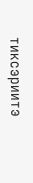тиксэриитэ